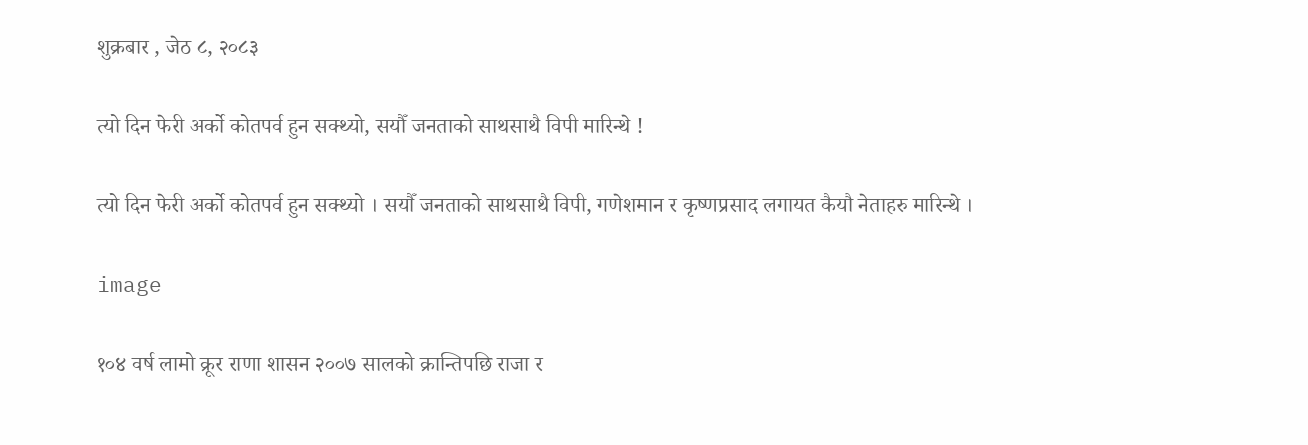शुक्रबार , जेठ ८, २०८३

त्यो दिन फेरी अर्को कोतपर्व हुन सक्थ्यो, सयौँ जनताको साथसाथै विपी मारिन्थे !

त्यो दिन फेरी अर्को कोतपर्व हुन सक्थ्यो । सयौँ जनताको साथसाथै विपी, गणेशमान र कृष्णप्रसाद लगायत कैयौ नेताहरु मारिन्थे ।

image

१०४ वर्ष लामो क्रूर राणा शासन २००७ सालको क्रान्तिपछि राजा र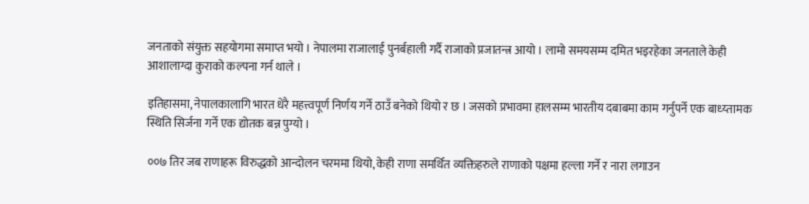जनताको संयुक्त सहयोगमा समाप्त भयो । नेपालमा राजालाई पुनर्बहाली गर्दै राजाको प्रजातन्त्र आयो । लामो समयसम्म दमित भइरहेका जनताले केही आशालाग्दा कुराको कल्पना गर्न थाले ।

इतिहासमा, नेपालकालागि भारत धेरै महत्त्वपूर्ण निर्णय गर्ने ठाउँ बनेको थियो र छ । जसको प्रभावमा हालसम्म भारतीय दबाबमा काम गर्नुपर्ने एक बाध्य्तामक स्थिति सिर्जना गर्ने एक द्योतक बन्न पुग्यो ।

००७ तिर जब राणाहरू विरुद्धको आन्दोलन चरममा थियो, केही राणा समर्थित व्यक्तिहरुले राणाको पक्षमा हल्ला गर्ने र नारा लगाउन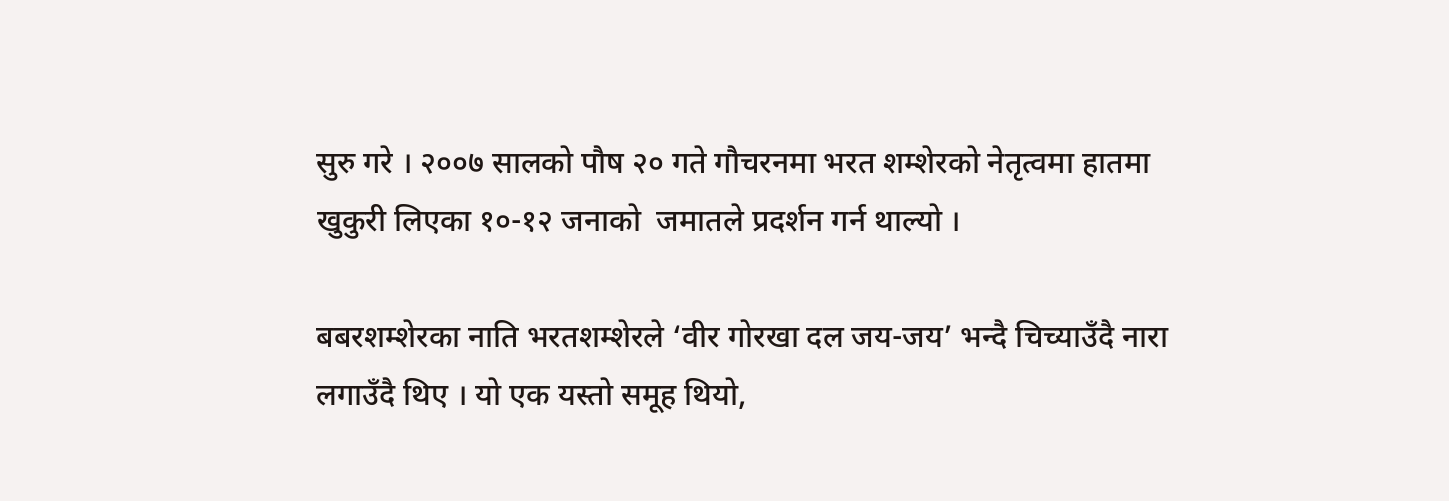सुरु गरे । २००७ सालको पौष २० गते गौचरनमा भरत शम्शेरको नेतृत्वमा हातमा खुकुरी लिएका १०-१२ जनाको  जमातले प्रदर्शन गर्न थाल्यो ।

बबरशम्शेरका नाति भरतशम्शेरले ‘वीर गोरखा दल जय-जय’ भन्दै चिच्याउँदै नारा लगाउँदै थिए । यो एक यस्तो समूह थियो,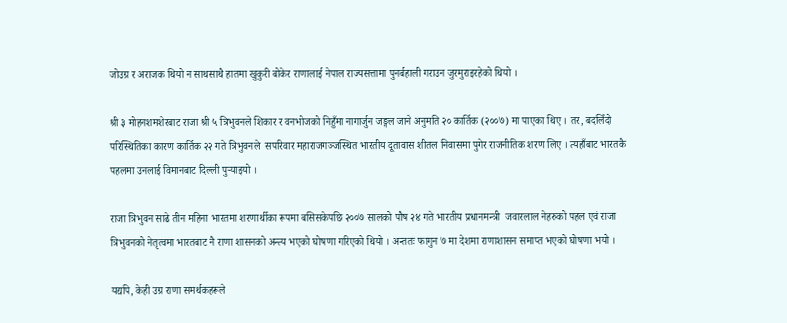जोउग्र र अराजक थियो न साथसाथै हातमा खुकुरी बोकेर राणालाई नेपाल राज्यसत्तामा पुनर्बहाली गराउन जुरमुराइरहेको थियो ।

श्री ३ मोहनशमशेरबाट राजा श्री ५ त्रिभुवनले शिकार र वनभोजको निहुँमा नागार्जुन जङ्गल जाने अनुमति २० कार्तिक (२००७) मा पाएका थिए । तर, बदलिँदो परिस्थितिका कारण कार्तिक २२ गते त्रिभुवनले  सपरिवार महाराजगञ्जस्थित भारतीय दूतावास शीतल निवासमा पुगेर राजनीतिक शरण लिए । त्यहाँबाट भारतकै पहलमा उनलाई विमानबाट दिल्ली पुर्‍याइयो ।

राजा त्रिभुवन साढे तीन महिना भारतमा शरणार्थीका रूपमा बसिसकेपछि २००७ सालको पौष २४ गते भारतीय प्रधानमन्त्री  जवारलाल नेहरुको पहल एवं राजा त्रिभुवनको नेतृत्वमा भारतबाट नै राणा शासनको अन्त्य भएको घोषणा गरिएको थियो । अन्ततः फागुन ७ मा देशमा राणाशासन समाप्त भएको घोषणा भयो ।

यद्यपि, केही उग्र राणा समर्थकहरूले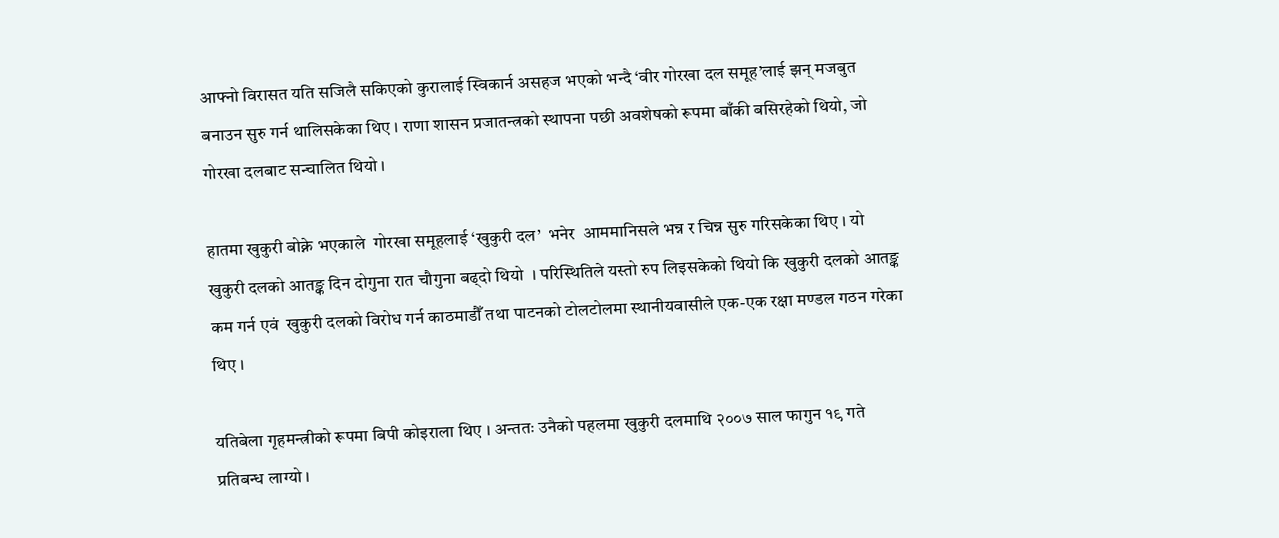आफ्नो विरासत यति सजिलै सकिएको कुरालाई स्विकार्न असहज भएको भन्दै ‘वीर गोरखा दल समूह’लाई झन् मजबुत बनाउन सुरु गर्न थालिसकेका थिए । राणा शासन प्रजातन्त्रको स्थापना पछी अवशेषको रूपमा बाँकी बसिरहेको थियो, जो गोरखा दलबाट सन्चालित थियो ।

हातमा खुकुरी बोक्ने भएकाले  गोरखा समूहलाई ‘खुकुरी दल’  भनेर  आममानिसले भन्न र चिन्न सुरु गरिसकेका थिए । यो खुकुरी दलको आतङ्क दिन दोगुना रात चौगुना बढ्दो थियो  । परिस्थितिले यस्तो रुप लिइसकेको थियो कि खुकुरी दलको आतङ्क कम गर्न एवं  खुकुरी दलको विरोध गर्न काठमाडौँ तथा पाटनको टोलटोलमा स्थानीयवासीले एक-एक रक्षा मण्डल गठन गरेका  थिए ।

यतिबेला गृहमन्त्रीको रूपमा बिपी कोइराला थिए । अन्ततः उनैको पहलमा खुकुरी दलमाथि २००७ साल फागुन १९ गते प्रतिबन्ध लाग्यो ।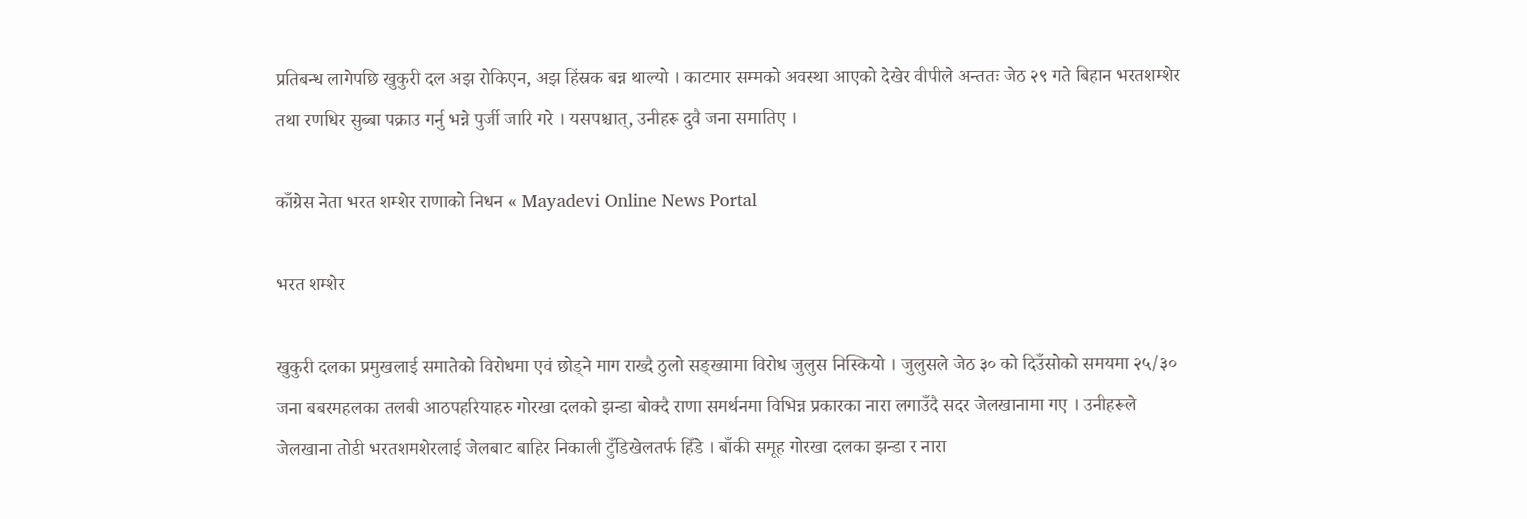प्रतिबन्ध लागेपछि खुकुरी दल अझ रोकिएन, अझ हिंस्रक बन्न थाल्यो । काटमार सम्मको अवस्था आएको देखेर वीपीले अन्ततः जेठ २९ गते बिहान भरतशम्शेर तथा रणधिर सुब्बा पक्राउ गर्नु भन्ने पुर्जी जारि गरे । यसपश्चात्, उनीहरू दुवै जना समातिए ।

काँग्रेस नेता भरत शम्शेर राणाको निधन « Mayadevi Online News Portal

भरत शम्शेर

खुकुरी दलका प्रमुखलाई समातेको विरोधमा एवं छोड्ने माग राख्दै ठुलो सङ्ख्यामा विरोध जुलुस निस्कियो । जुलुसले जेठ ३० को दिउँसोको समयमा २५/३० जना बबरमहलका तलबी आठपहरियाहरु गोरखा दलको झन्डा बोक्दै राणा समर्थनमा विभिन्न प्रकारका नारा लगाउँदै सदर जेलखानामा गए । उनीहरूले जेलखाना तोडी भरतशमशेरलाई जेलबाट बाहिर निकाली टुँडिखेलतर्फ हिँडे । बाँकी समूह गोरखा दलका झन्डा र नारा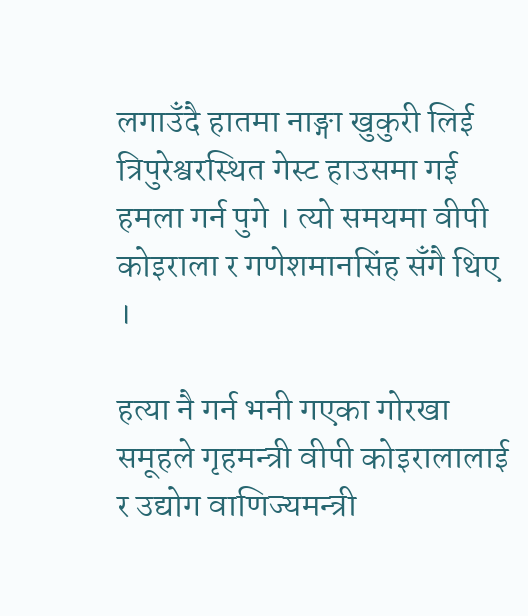लगाउँदै हातमा नाङ्गा खुकुरी लिई त्रिपुरेश्वरस्थित गेस्ट हाउसमा गई हमला गर्न पुगे । त्यो समयमा वीपी कोइराला र गणेशमानसिंह सँगै थिए ।

हत्या नै गर्न भनी गएका गोरखा समूहले गृहमन्त्री वीपी कोइरालालाई र उद्योग वाणिज्यमन्त्री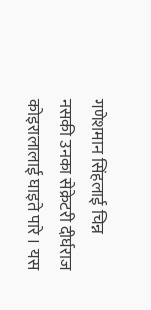गणेशमान सिंहलाई चिन्न नसकी उनका सेक्रेटरी दीर्घराज कोइरालालाई घाइते पारे । यस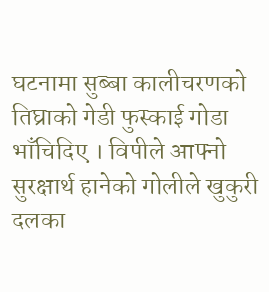घटनामा सुब्बा कालीचरणको तिघ्राको गेडी फुस्काई गोडा भाँचिदिए । विपीले आफ्नो सुरक्षार्थ हानेको गोलीले खुकुरी दलका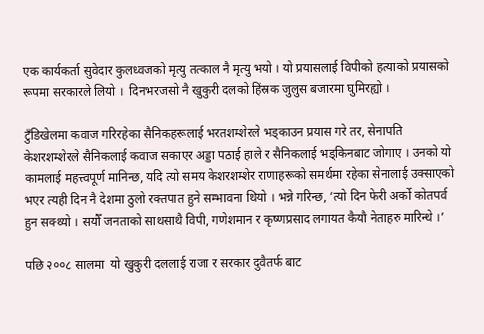एक कार्यकर्ता सुवेदार कुलध्वजको मृत्यु तत्काल नै मृत्यु भयो । यो प्रयासलाई विपीको हत्याको प्रयासको रूपमा सरकारले लियो ।  दिनभरजसो नै खुकुरी दलको हिंस्रक जुलुस बजारमा घुमिरह्यो ।

टुँडिखेलमा कवाज गरिरहेका सैनिकहरूलाई भरतशम्शेरले भड्काउन प्रयास गरे तर, सेनापति केशरशम्शेरले सैनिकलाई कवाज सकाएर अड्डा पठाई हाले र सैनिकलाई भड्किनबाट जोगाए । उनको यो कामलाई महत्त्वपूर्ण मानिन्छ, यदि त्यो समय केशरशम्शेर राणाहरूको समर्थमा रहेका सेनालाई उक्साएको भएर त्यही दिन नै देशमा ठुलो रक्तपात हुने सम्भावना थियो । भन्ने गरिन्छ, ‘त्यो दिन फेरी अर्को कोतपर्व हुन सक्थ्यो । सयौँ जनताको साथसाथै विपी, गणेशमान र कृष्णप्रसाद लगायत कैयौ नेताहरु मारिन्थे ।’

पछि २००८ सालमा  यो खुकुरी दललाई राजा र सरकार दुवैतर्फ बाट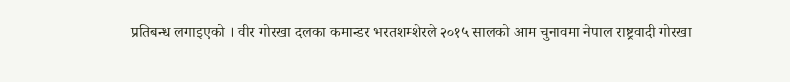प्रतिबन्ध लगाइएको । वीर गोरखा दलका कमान्डर भरतशम्शेरले २०१५ सालको आम चुनावमा नेपाल राष्ट्रवादी गोरखा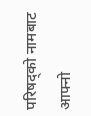परिषद्को नामबाट आफ्नो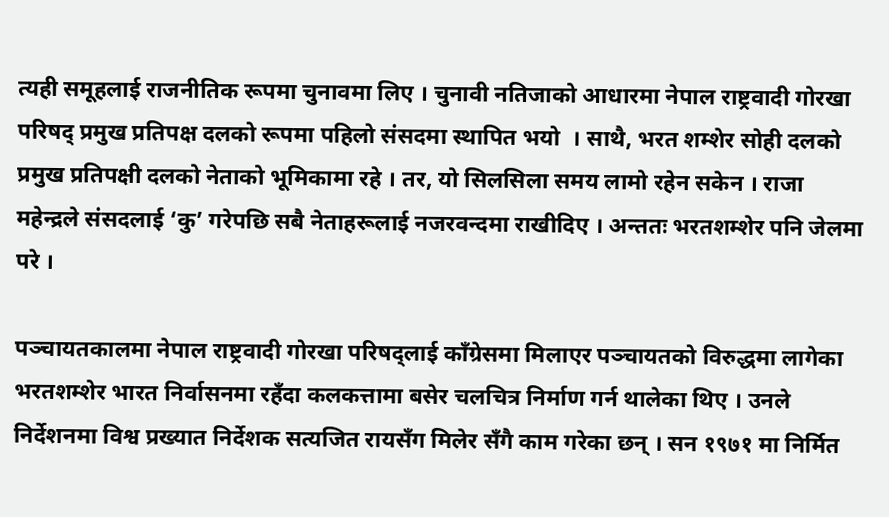त्यही समूहलाई राजनीतिक रूपमा चुनावमा लिए । चुनावी नतिजाको आधारमा नेपाल राष्ट्रवादी गोरखा परिषद् प्रमुख प्रतिपक्ष दलको रूपमा पहिलो संसदमा स्थापित भयो  । साथै, भरत शम्शेर सोही दलको प्रमुख प्रतिपक्षी दलको नेताको भूमिकामा रहे । तर, यो सिलसिला समय लामो रहेन सकेन । राजा महेन्द्रले संसदलाई ‘कु’ गरेपछि सबै नेताहरूलाई नजरवन्दमा राखीदिए । अन्ततः भरतशम्शेर पनि जेलमा परे ।

पञ्चायतकालमा नेपाल राष्ट्रवादी गोरखा परिषद्लाई काँग्रेसमा मिलाएर पञ्चायतको विरुद्धमा लागेका भरतशम्शेर भारत निर्वासनमा रहँदा कलकत्तामा बसेर चलचित्र निर्माण गर्न थालेका थिए । उनले निर्देशनमा विश्व प्रख्यात निर्देशक सत्यजित रायसँग मिलेर सँगै काम गरेका छन् । सन १९७१ मा निर्मित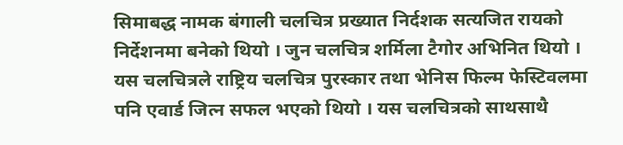सिमाबद्ध नामक बंगाली चलचित्र प्रख्यात निर्दशक सत्यजित रायको निर्देशनमा बनेको थियो । जुन चलचित्र शर्मिला टैगोर अभिनित थियो । यस चलचित्रले राष्ट्रिय चलचित्र पुरस्कार तथा भेनिस फिल्म फेस्टिवलमा पनि एवार्ड जित्न सफल भएको थियो । यस चलचित्रको साथसाथै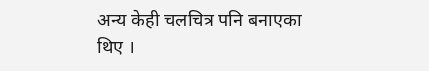अन्य केही चलचित्र पनि बनाएका थिए ।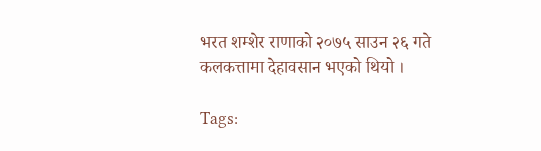भरत शम्शेर राणाको २०७५ साउन २६ गते कलकत्तामा देहावसान भएको थियो ।

Tags: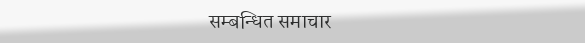सम्बन्धित समाचार